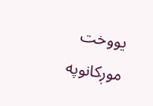يووخت موږکانوپه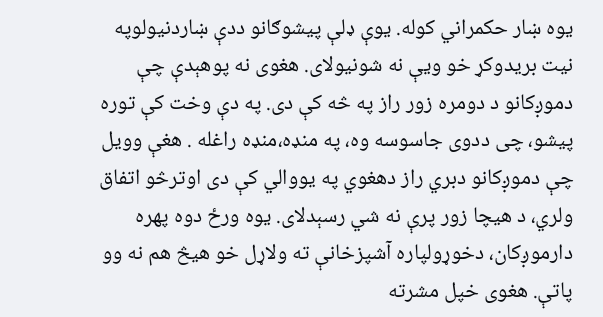يوه ښار حکمراني کوله. يوې ډلې پيشوګانو ددې ښاردنيولوپه نيت بريدوکړ خو ويې نه شونيولای. هغوی نه پوهېدې چې دموږکانو د دومره زور راز په څه کې دی. په دې وخت کې توره پيشو، چی ددوی جاسوسه وه، په منډه،منډه راغله . هغې وويل چې دموږکانو دبري راز دهغوي په يووالي کې دی اوترڅو اتفاق ولري، د هيچا زور پرې نه شي رسېدلای. يوه ورځ دوه پهره دارموږکان، دخوړولپاره آشپزخانې ته ولاړل خو هيڅ هم نه وو پاتې. هغوی خپل مشرته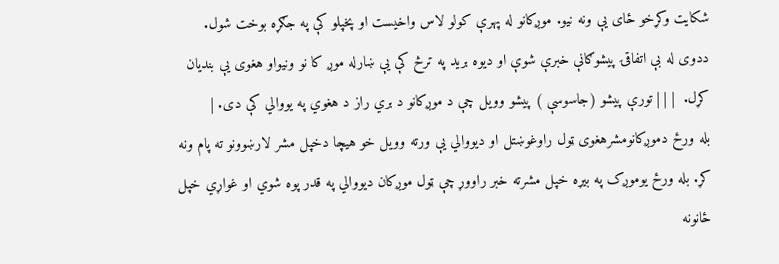شکايت وکړخو ځای يې ونه نيو. موږکانو له پهرې کولو لاس واخيست او پخپلو کې په جګړه بوخت شول. ددوی له بې اتفاقۍ پيشوګانې خبرې شوې او ديوه بريد په ترڅ کې يې ښارله موږ کا نو ونيواو هغوی يې بنديان کړل.  | | | تورې پيشو (جاسوسې ) پيشو وويل چې د موږکانو د بري راز د هغوي په يووالي کې دی. |
بله ورځ دموږکانومشرهغوی ټول راوغوښتل او ديووالي يې ورته وويل خو هيچا دخپل مشر لارښوونو ته پام ونه کړ. بله ورځ يوموږک په بيړه خپل مشرته خبر راووړ چې ټول موږکان ديووالي په قدر پوه شوي او غواړي خپل ځانونه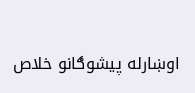اوښارله پيشوګانو خلاص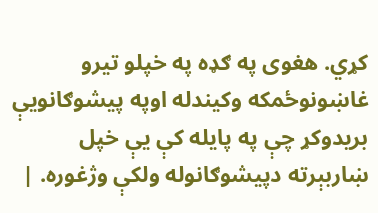کړي. هغوی په ګډه په خپلو تيرو غاښونوځمکه وکيندله اوپه پيشوګانويې بريدوکړ چې په پايله کې يې خپل ښاربېرته دپيشوګانوله ولکې وژغوره. |